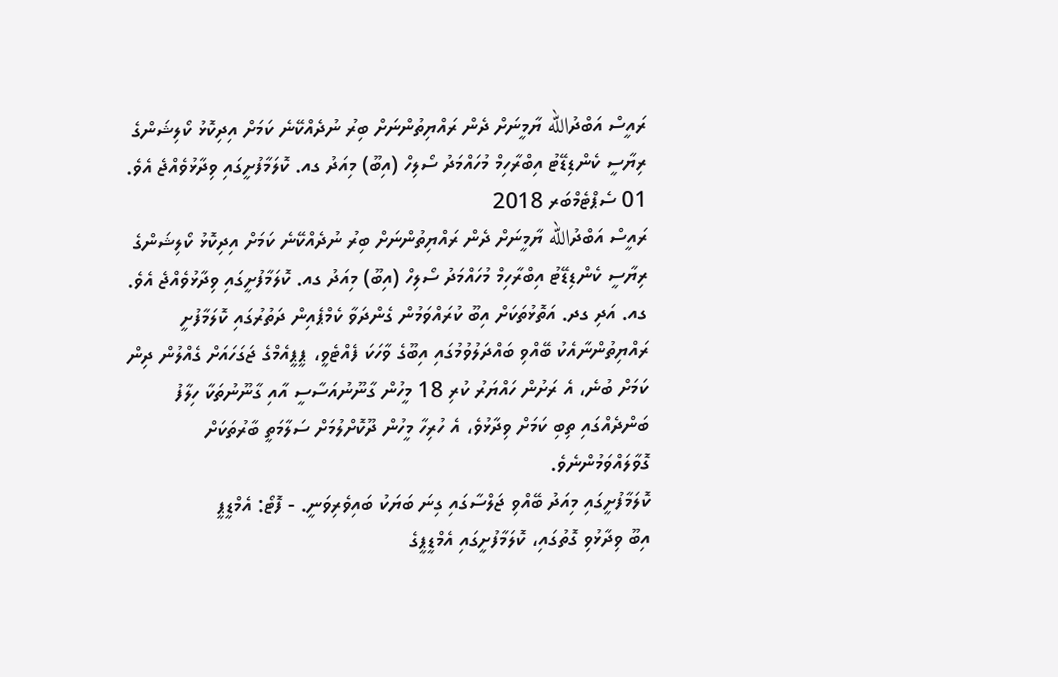ރައީސް އަބްދުالله ޔާމީނަށް ދެން ރައްޔިތުންނަށް ބިރު ނުދެއްކޭނެ ކަމަށް އިދިކޮޅު ކޯލިޝަންގެ ރިޔާސީ ކެންޑިޑޭޓު އިބްރާހިމް މުހައްމަދު ސޯލިހް (އިބޫ) މިއަދު ގއ. ކޮލަމާފުށީގައި ވިދާޅުވެއްޖެ އެވެ.
01 ސެޕްޓެމްބަރ 2018
ރައީސް އަބްދުالله ޔާމީނަށް ދެން ރައްޔިތުންނަށް ބިރު ނުދެއްކޭނެ ކަމަށް އިދިކޮޅު ކޯލިޝަންގެ ރިޔާސީ ކެންޑިޑޭޓު އިބްރާހިމް މުހައްމަދު ސޯލިހް (އިބޫ) މިއަދު ގއ. ކޮލަމާފުށީގައި ވިދާޅުވެއްޖެ އެވެ.
ގއ. އަދި ގދ. އަތޮޅުތަކަށް އިބޫ ކުރައްވަމުން ގެންދަވާ ކެމްޕެއިން ދަތުރުގައި ކޮލަމާފުށީ ރައްޔިތުންނާއެކު ބޭއްވި ބައްދަލުވުމުގައި އިބޫގެ ވާހަކަ ފެއްޓެވީ، ޕީޕީއެމްގެ ޖަގަހައަށް ގެއްލުން ދިން ކަމަށް ބުނެ، އެ ރަށުން ހައްޔަރު ކުރި 18 މީހުން ގާނޫނުއަސާސީ އާއި ގާނޫނުތަކާ ހިލާފު ބަންދެއްގައި ތިބި ކަމަށް ވިދާޅުވެ، އެ ހުރިހާ މީހުން ދޫކޮށްލުމަށް ސަލާމަތީ ބާރުތަކަށް ގޮވާލައްވަމުންނެވެ.
ކޮލަމާފުށީގައި މިއަދު ބޭއްވި ޖަލްސާގައި ގިނަ ބަޔަކު ބައިވެރިވަނީ. - ފޮޓޯ: އެމްޑީޕީ
އިބޫ ވިދާޅުވި ގޮތުގައި، ކޮލަމާފުށީގައި އެމްޑީޕީގެ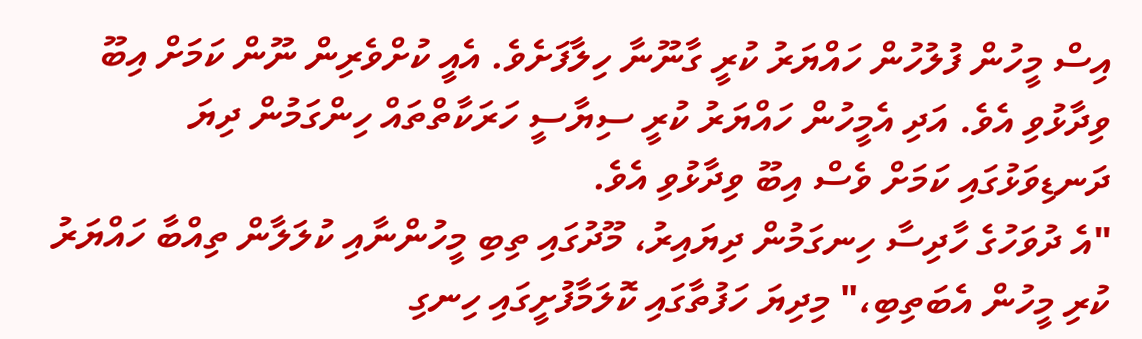އިސް މީހުން ފުލުހުން ހައްޔަރު ކުރީ ގާނޫނާ ހިލާފަށެވެ. އެއީ ކުށްވެރިން ނޫން ކަމަށް އިބޫ ވިދާޅުވި އެވެ. އަދި އެމީހުން ހައްޔަރު ކުރީ ސިޔާސީ ހަރަކާތްތައް ހިންގަމުން ދިޔަ ދަނޑިވަޅުގައި ކަމަށް ވެސް އިބޫ ވިދާޅުވި އެވެ.
"އެ ދުވަހުގެ ހާދިސާ ހިނގަމުން ދިޔައިރު، މޫދުގައި ތިބި މީހުންނާއި ކުލަލާން ތިއްބާ ހައްޔަރު ކުރި މީހުން އެބަތިބި،" މިދިޔަ ހަފުތާގައި ކޮލަމާފުށީގައި ހިނގި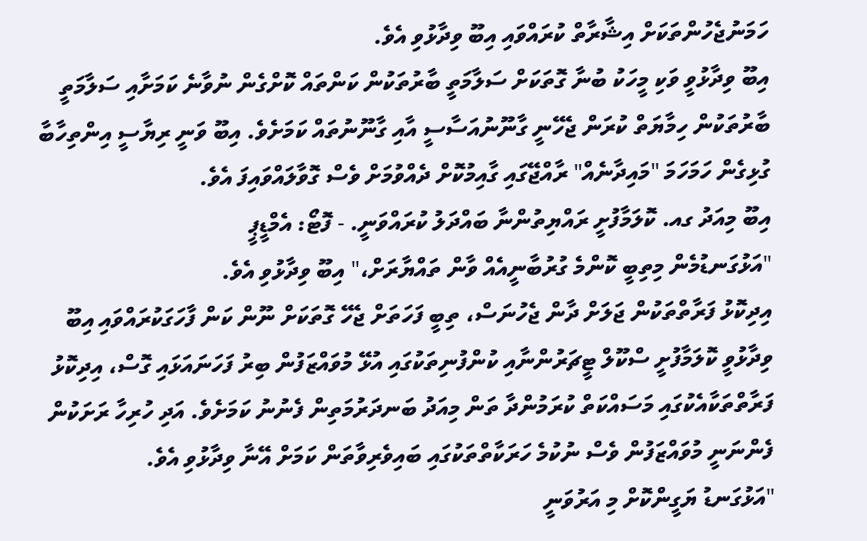ހަމަނުޖެހުންތަކަށް އިޝާރާތް ކުރައްވައި އިބޫ ވިދާޅުވި އެވެ.
އިބޫ ވިދާޅުވީ ވަކި މީހަކު ބުނާ ގޮތަކަށް ސަލާމަތީ ބާރުތަކުން ކަންތައް ކޮށްގެން ނުވާނެ ކަމަށާއި ސަލާމަތީ ބާރުތަކުން ހިމާޔަތް ކުރަން ޖެހޭނީ ގާނޫނުއަސާސީ އާއި ގާނޫނުތައް ކަމަށެވެ. އިބޫ ވަނީ ރިޔާސީ އިންތިހާބާ ގުޅިގެން ހަމަހަމަ "މައިދާނެއް" ރާއްޖޭގައި ގާއިމުކޮށް ދެއްވުމަށް ވެސް ގޮވާލައްވައިފަ އެވެ.
އިބޫ މިއަދު ގއ. ކޮލަމާފުށީ ރައްޔިތުންނާ ބައްދަލު ކުރައްވަނީ. - ފޮޓޯ: އެމްޑީޕީ
"އަޅުގަނޑުމެން މިތިބީ ކޮންމެ ގުރުބާނީއެއް ވާން ތައްޔާރަށް،" އިބޫ ވިދާޅުވި އެވެ.
އިދިކޮޅު ފަރާތްތަކުން ޖަލަށް ދާން ޖެހުނަސް، ތިބީ ފަހަތަށް ޖެހޭ ގޮތަކަށް ނޫން ކަން ފާހަގަކުރައްވައި އިބޫ ވިދާޅުވީ ކޮލަމާފުށީ ސްކޫލް ޓީޗަރުންނާއި ކުންފުނިތަކުގައި އުޅޭ މުވައްޒަފުން ބިރު ފަހަނައަޅައި ގޮސް، އިދިކޮޅު ފަރާތްތަކާއެކުގައި މަސައްކަތް ކުރަމުންދާ ތަން މިއަދު ބަނދަރުމަތިން ފެނުނު ކަމަށެވެ. އަދި ހުރިހާ ރަށަކުން ފެންނަނީ މުވައްޒަފުން ވެސް ނުކުމެ ހަރަކާތްތަކުގައި ބައިވެރިވާތަން ކަމަށް އޭނާ ވިދާޅުވި އެވެ.
"އަޅުގަނޑު ޔަގީންކޮށް މި އަރުވަނީ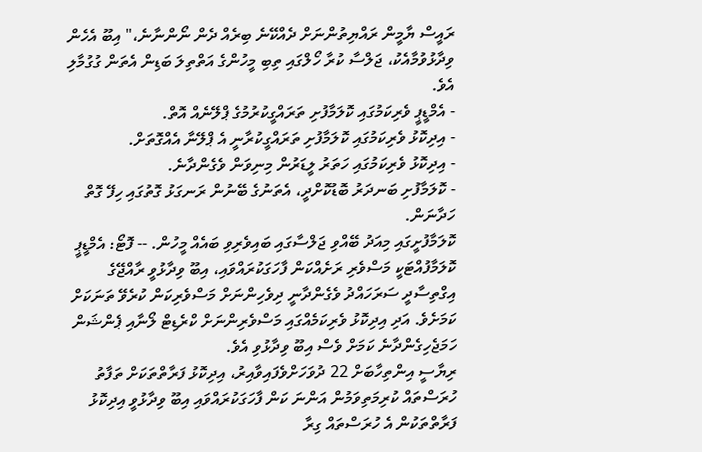ރައީސް ޔާމީން ރައްޔިތުންނަށް ދެއްކޭނެ ބިރެއް ދެން ނޯންނާނެ،" އިބޫ އެހެން ވިދާޅުވުމާއެކު، ޖަލްސާ ކުރާ ހޯލްގައި ތިބި މީހުންގެ އަތްތިލަ ބަޑިން އެތަން ގުގުމާލި އެވެ.
- އެމްޑީޕީ ވެރިކަމުގައި ކޮލަމާފުށި ތަރައްގީކުރުމުގެ ޕްލޭނެއް އޮތް.
- އިދިކޮޅު ވެރިކަމުގައި ކޮލަމާފުށި ތަރައްގީކުރާނީ އެ ޕްލޭނާ އެއްގޮތަށް.
- އިދިކޮޅު ވެރިކަމުގައި ހަތަރު ލީޑަރުން މިނިވަން ވެގެންދާނެ.
- ކޮލަމާފުށި ބަނދަރު ބޮޑުކޮށްދީ، އެތަނުގެ ބޭނުން ރަނގަޅު ގޮތުގައި ހިފޭ ގޮތް ހަދާނަން.
ކޮލަމާފުށީގައި މިއަދު ބޭއްވި ޖަލްސާގައި ބައިވެރިވި ބައެއް މީހުން. -- ފޮޓޯ: އެމްޑީޕީ
ކޮލަމާފުއްޓަކީ މަސްވެރި ރަށެއްކަން ފާހަގަކުރައްވައި، އިބޫ ވިދާޅުވީ ރާއްޖޭގެ އިގްތިސާދީ ސަރަހައްދު ވެގެންދާނީ ދިވެހިންނަށް މަސްވެރިކަން ކުރެވޭ ތަނަކަށް ކަމަށެވެ. އަދި އިދިކޮޅު ވެރިކަމެއްގައި މަސްވެރިންނަށް ކްރެޑިޓް ލޯނާއި ޕެންޝަން ހަމަޖެހިގެންދާނެ ކަމަށް ވެސް އިބޫ ވިދާޅުވި އެވެ.
ރިޔާސީ އިންތިހާބަށް 22 ދުވަހަށްވެފައިވާއިރު، އިދިކޮޅު ފަރާތްތަކަށް ތަފާތު ހުރަސްތައް ކުރިމަތިވަމުން އަންނަ ކަން ފާހަގަކުރައްވައި އިބޫ ވިދާޅުވީ އިދިކޮޅު ފަރާތްތަކުން އެ ހުރަސްތައް ގިރާ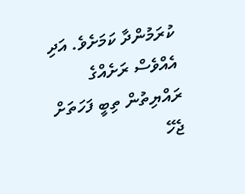ކުރަމުންދާ ކަމަށެވެ. އަދި އެއްވެސް ރަށެއްގެ ރައްޔިތުން ތިބީ ފަހަތަށް ޖެހޭ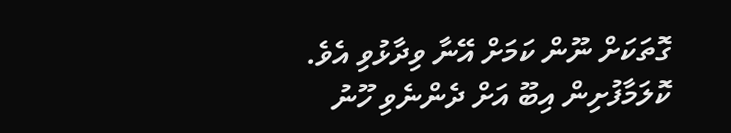ގޮތަކަށް ނޫން ކަމަށް އޭނާ ވިދާޅުވި އެވެ.
ކޮލަމާފުށިން އިބޫ އަށް ދެންނެވި ހޫނު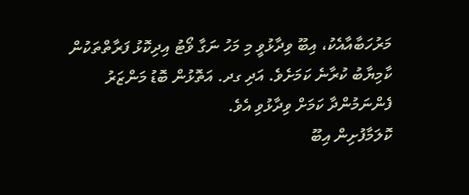މަރުހަބާއާއެކު، އިބޫ ވިދާޅުވީ މި މަހު ނަގާ ވޯޓު އިދިކޮޅު ފަރާތްތަކުން ކާމިޔާބު ކުރާނެ ކަމަށެވެ. އަދި ގދ. އަތޮޅުން ބޮޑު މަންޒަރު ފެންނަމުންދާ ކަމަށް ވިދާޅުވި އެވެ.
ކޮލަމާފުށިން އިބޫ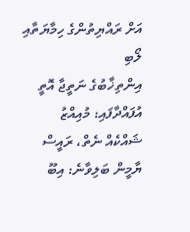އަށް ރައްޔިތުންގެ ހިމާޔަތާއި ލޯބި
އިންތިޚާބުގެ ނަތީޖާ އޮތީ އުފައްދާފައި: މުއިއްޒު
ޝައްކެއް ނެތް، ރައީސް ޔާމީން ބަލިވާނެ: އިބޫ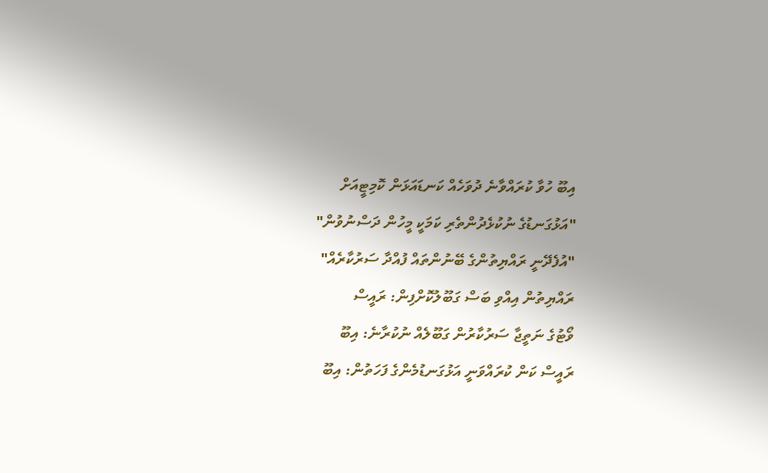އިބޫ ހުވާ ކުރައްވާނެ ދުވަހެއް ކަނޑައަޅަން ކޮމިޓީއަށް
"އަޅުގަނޑުގެ ނުކުޅެދުންތެރި ކަމަކީ މީހުން ދަސްނުވުން"
"އުފެދޭނީ ރައްޔިތުންގެ ބޭނުންތައް ފުއްދާ ސަރުކާރެއް"
ރައްޔިތުން އިއްވި ބަސް ގަބޫލުކޮށްފިން: ރައީސް
ވޯޓުގެ ނަތީޖާ ސަރުކާރުން ގަބޫލެއް ނުކުރާނެ: އިބޫ
ރައީސް ކަން ކުރައްވަނީ އަޅުގަނޑުމެންގެ ފަހަތުން: އިބޫ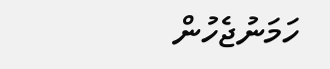ހަމަނުޖެހުން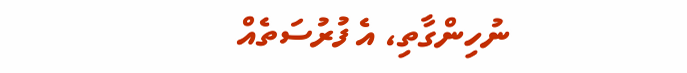ނުހިންގާތި، އެ ފުރުސަތެއް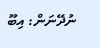ނުދޭނަން: އިބޫ